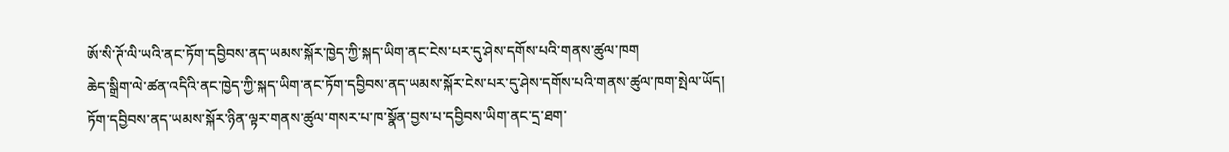ཨོ་སི་ཊོ་ལི་ཡའི་ནང་ཏོག་དབྱིབས་ནད་ཡམས་སྐོར་ཁྱེད་ཀྱི་སྐད་ཡིག་ནང་ངེས་པར་དུ་ཤེས་དགོས་པའི་གནས་ཚུལ་ཁག
ཆེད་སྒྲིག་ལེ་ཚན་འདིའི་ནང་ཁྱེད་ཀྱི་སྐད་ཡིག་ནང་ཏོག་དབྱིབས་ནད་ཡམས་སྐོར་ངེས་པར་དུ་ཤེས་དགོས་པའི་གནས་ཚུལ་ཁག་སྤེལ་ཡོད།
ཏོག་དབྱིབས་ནད་ཡམས་སྐོར་ཉིན་ལྟར་གནས་ཚུལ་གསར་པ་ཁ་སྣོན་བྱས་པ་དབྱིབས་ཡིག་ནང་དྲ་ཐག་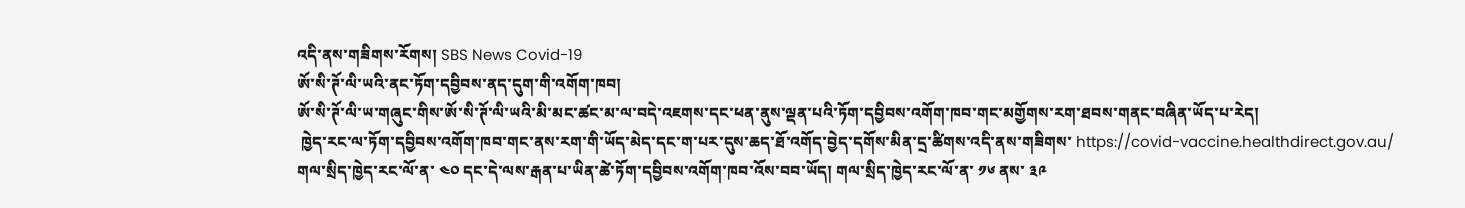འདི་ནས་གཟིགས་རོགས། SBS News Covid-19
ཨོ་སི་ཊོ་ལི་ཡའི་ནང་ཏོག་དབྱིབས་ནད་དུག་གི་འགོག་ཁབ།
ཨོ་སི་ཊོ་ལི་ཡ་གཞུང་གིས་ཨོ་སི་ཊོ་ལི་ཡའི་མི་མང་ཚང་མ་ལ་བདེ་འཇགས་དང་ཕན་ནུས་ལྡན་པའི་ཏོག་དབྱིབས་འགོག་ཁབ་གང་མགྱོགས་རག་ཐབས་གནང་བཞིན་ཡོད་པ་རེད།
 ཁྱེད་རང་ལ་ཏོག་དབྱིབས་འགོག་ཁབ་གང་ནས་རག་གི་ཡོད་མེད་དང་ག་པར་དུས་ཆད་ཐོ་འགོད་བྱེད་དགོས་མིན་དྲ་ཚིགས་འདི་ནས་གཟིགས་ https://covid-vaccine.healthdirect.gov.au/
གལ་སྲིད་ཁྱེད་རང་ལོ་ན་ ༤༠ དང་དེ་ལས་རྒན་པ་ཡིན་ཚེ་ཏོག་དབྱིབས་འགོག་ཁབ་འོས་བབ་ཡོད། གལ་སྲིད་ཁྱེད་རང་ལོ་ན་ ༡༦ ནས་ ༣༩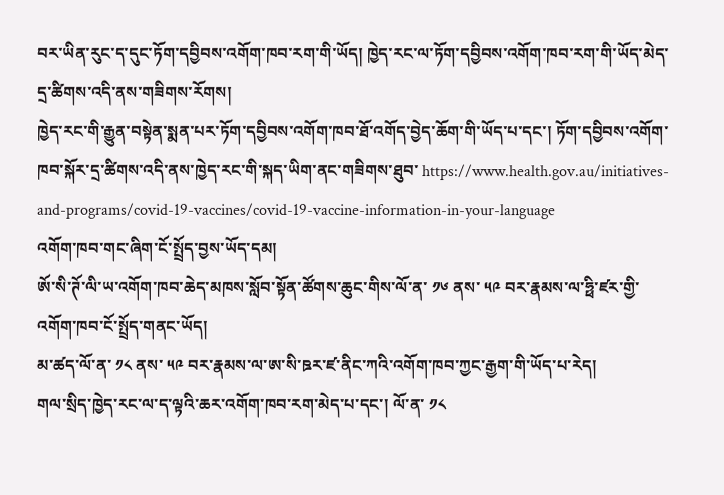བར་ཡིན་རུང་ད་དུང་ཏོག་དབྱིབས་འགོག་ཁབ་རག་གི་ཡོད། ཁྱེད་རང་ལ་ཏོག་དབྱིབས་འགོག་ཁབ་རག་གི་ཡོད་མེད་དྲ་ཚིགས་འདི་ནས་གཟིགས་རོགས།
ཁྱེད་རང་གི་རྒྱུན་བསྟེན་སྨན་པར་ཏོག་དབྱིབས་འགོག་ཁབ་ཐོ་འགོད་བྱེད་ཆོག་གི་ཡོད་པ་དང་། ཏོག་དབྱིབས་འགོག་ཁབ་སྐོར་དྲ་ཚིགས་འདི་ནས་ཁྱེད་རང་གི་སྐད་ཡིག་ནང་གཟིགས་ཐུབ་ https://www.health.gov.au/initiatives-and-programs/covid-19-vaccines/covid-19-vaccine-information-in-your-language
འགོག་ཁབ་གང་ཞིག་ངོ་སྤྲོད་བྱས་ཡོད་དམ།
ཨོ་སི་ཊོ་ལི་ཡ་འགོག་ཁབ་ཆེད་མཁས་སློབ་སྟོན་ཚོགས་ཆུང་གིས་ལོ་ན་ ༡༦ ནས་ ༥༩ བར་རྣམས་ལ་ཧྥི་ཛར་གྱི་འགོག་ཁབ་ངོ་སྤྲོད་གནང་ཡོད།
མ་ཚད་ལོ་ན་ ༡༨ ནས་ ༥༩ བར་རྣམས་ལ་ཨ་སི་ཋར་ཛ་ནིང་ཀའི་འགོག་ཁབ་ཀྱང་རྒྱག་གི་ཡོད་པ་རེད།
གལ་སྲིད་ཁྱེད་རང་ལ་ད་ལྟའི་ཆར་འགོག་ཁབ་རག་མེད་པ་དང་། ལོ་ན་ ༡༨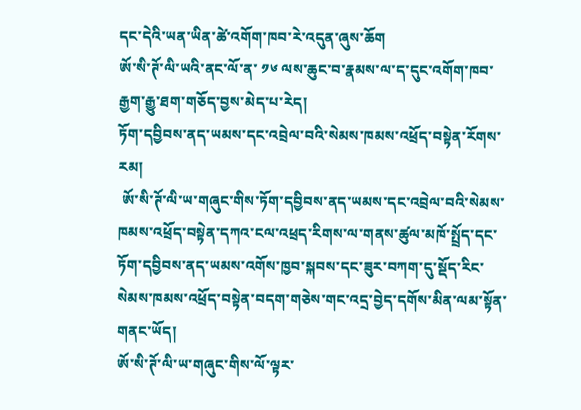དང་དེའི་ཡན་ཡིན་ཚེ་འགོག་ཁབ་རེ་འདུན་ཞུས་ཆོག
ཨོ་སི་ཊོ་ལི་ཡའི་ནང་ལོ་ན་ ༡༦ ལས་ཆུང་བ་རྣམས་ལ་ད་དུང་འགོག་ཁབ་རྒྱག་རྒྱུ་ཐག་གཅོད་བྱས་མེད་པ་རེད།
ཏོག་དབྱིབས་ནད་ཡམས་དང་འབྲེལ་བའི་སེམས་ཁམས་འཕྲོད་བསྟེན་རོགས་རམ།
 ཨོ་སི་ཊོ་ལི་ཡ་གཞུང་གིས་ཏོག་དབྱིབས་ནད་ཡམས་དང་འབྲེལ་བའི་སེམས་ཁམས་འཕྲོད་བསྟེན་དཀའ་ངལ་འཕྲད་རིགས་ལ་གནས་ཚུལ་མཁོ་སྤྲོད་དང་ཏོག་དབྱིབས་ནད་ཡམས་འགོས་ཁྱབ་སྐབས་དང་ཟུར་བཀག་དུ་སྡོད་རིང་སེམས་ཁམས་འཕྲོད་བསྟེན་བདག་གཅེས་གང་འདྲ་བྱེད་དགོས་མིན་ལམ་སྟོན་གནང་ཡོད།
ཨོ་སི་ཊོ་ལི་ཡ་གཞུང་གིས་ལོ་ལྟར་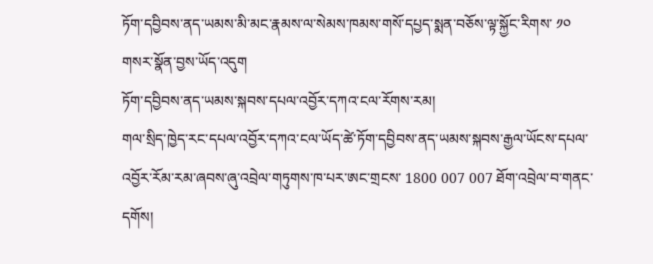ཏོག་དབྱིབས་ནད་ཡམས་མི་མང་རྣམས་ལ་སེམས་ཁམས་གསོ་དཔྱད་སྨན་བཅོས་ལྟ་སྐྱོང་རིགས་ ༡༠ གསར་སྣོན་བྱས་ཡོད་འདུག
ཏོག་དབྱིབས་ནད་ཡམས་སྐབས་དཔལ་འབྱོར་དཀའ་ངལ་རོགས་རམ།
གལ་སྲིད་ཁྱེད་རང་དཔལ་འབྱོར་དཀའ་ངལ་ཡོད་ཚེ་ཏོག་དབྱིབས་ནད་ཡམས་སྐབས་རྒྱལ་ཡོངས་དཔལ་འབྱོར་རོམ་རམ་ཞབས་ཞུ་འབྲེལ་གཏུགས་ཁ་པར་ཨང་གྲངས་ 1800 007 007 ཐོག་འབྲེལ་བ་གནང་དགོས།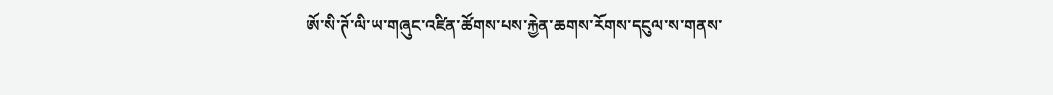ཨོ་སི་ཊོ་ལི་ཡ་གཞུང་འཛིན་ཚོགས་པས་རྐྱེན་ཆགས་རོགས་དངུལ་ས་གནས་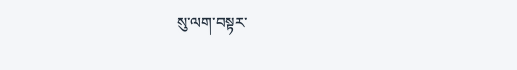སུ་ལག་བསྟར་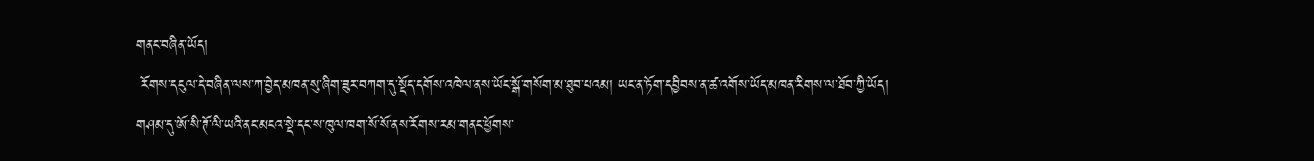གནང་བཞིན་ཡོད།
 རོགས་དངུལ་དེ་བཞིན་ལས་ཀ་བྱེད་མཁན་སུ་ཞིག་ཟུར་བཀག་དུ་སྡོད་དགོས་འཁེལ་ནས་ཡོང་སྒོ་གསོག་མ་ཐུབ་པའམ། ཡང་ན་ཏོག་དབྱིབས་ན་ཚ་འགོས་ཡོད་མཁན་རིགས་ལ་ཐོབ་ཀྱི་ཡོད།
གཤམ་དུ་ཨོ་སི་ཊོ་ལི་ཡའི་ནང་མངའ་སྡེ་དང་ས་ཁུལ་ཁག་སོ་སོ་ནས་རོགས་རམ་གནང་ཕྱོགས་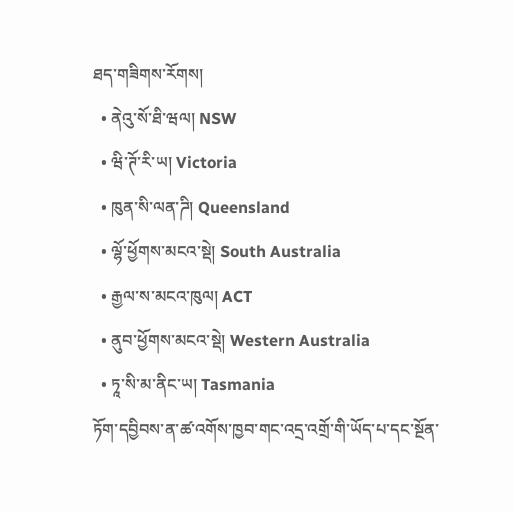ཐད་གཟིགས་རོགས།
  • ནེའུ་སོ་ཐི་ཝལ། NSW
  • ཝི་ཊོ་རི་ཡ། Victoria
  • ཁུན་སི་ལན་ཌི། Queensland
  • ལྷོ་ཕྱོགས་མངའ་སྡེ། South Australia
  • རྒྱལ་ས་མངའ་ཁུལ། ACT
  • ནུབ་ཕྱོགས་མངའ་སྡེ། Western Australia
  • ཏཱ་སི་མ་ནིང་ཡ། Tasmania
ཏོག་དབྱིབས་ན་ཚ་འགོས་ཁྱབ་གང་འདྲ་འགྲོ་གི་ཡོད་པ་དང་སྔོན་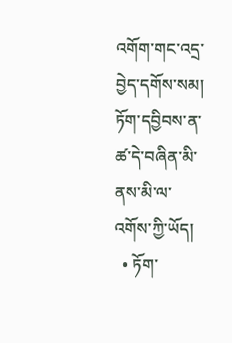འགོག་གང་འདྲ་བྱེད་དགོས་སམ།
ཏོག་དབྱིབས་ན་ཚ་དེ་བཞིན་མི་ནས་མི་ལ་འགོས་ཀྱི་ཡོད།
  • ཏོག་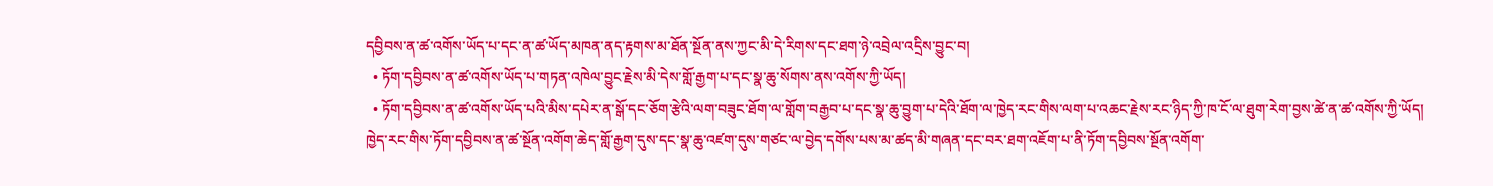དབྱིབས་ན་ཚ་འགོས་ཡོད་པ་དང་ན་ཚ་ཡོད་མཁན་ནད་རྟགས་མ་ཐོན་སྔོན་ནས་ཀྱང་མི་དེ་རིགས་དང་ཐག་ཉེ་འབྲེལ་འདྲིས་བྱུང་བ།
  • ཏོག་དབྱིབས་ན་ཚ་འགོས་ཡོད་པ་གཏན་འཁེལ་བྱུང་རྗེས་མི་དེས་གློ་རྒྱག་པ་དང་སྣ་ཆུ་སོགས་ནས་འགོས་ཀྱི་ཡོད།
  • ཏོག་དབྱིབས་ན་ཚ་འགོས་ཡོད་པའི་མིས་དཔེར་ན་སྒོ་དང་ཅོག་རྩེའི་ལག་བཟུང་ཐོག་ལ་གློག་བརྒྱབ་པ་དང་སྣ་ཆུ་བྱུག་པ་དེའི་ཐོག་ལ་ཁྱེད་རང་གིས་ལག་པ་འཆང་རྗེས་རང་ཉིད་ཀྱི་ཁ་ངོ་ལ་ཐུག་རེག་བྱས་ཚེ་ན་ཚ་འགོས་ཀྱི་ཡོད།
ཁྱེད་རང་གིས་ཏོག་དབྱིབས་ན་ཚ་སྔོན་འགོག་ཆེད་གློ་རྒྱག་དུས་དང་སྣ་ཆུ་འཛག་དུས་གཙང་ལ་བྱེད་དགོས་པས་མ་ཚད་མི་གཞན་དང་བར་ཐག་འཇོག་པ་ནི་ཏོག་དབྱིབས་སྔོན་འགོག་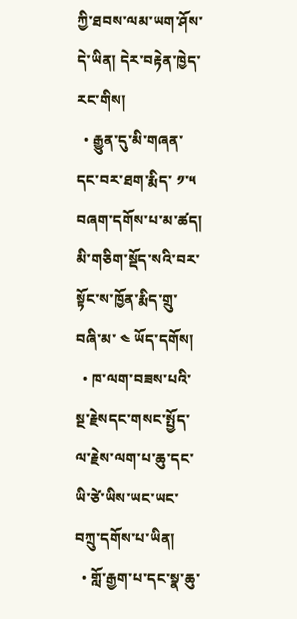ཀྱི་ཐབས་ལམ་ཡག་ཤོས་དེ་ཡིན། དེར་བརྟེན་ཁྱེད་རང་གིས།
  • རྒྱུན་དུ་མི་གཞན་དང་བར་ཐག་རྨིད་ ༡་༥ བཞག་དགོས་པ་མ་ཚད། མི་གཅིག་སྡོད་སའི་བར་སྟོང་ས་ཁྱོན་རྨིད་གྲུ་བཞི་མ་ ༤ ཡོད་དགོས།
  • ཁ་ལག་བཟས་པའི་སྔ་རྗེསདང་གསང་སྤྱོད་ལ་རྗེས་ལག་པ་ཆུ་དང་ཡི་ཙེ་ཡིས་ཡང་ཡང་བཀྲུ་དགོས་པ་ཡིན།
  • གློ་རྒྱག་པ་དང་སྣ་ཆུ་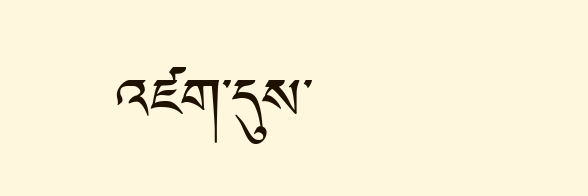འཛག་དུས་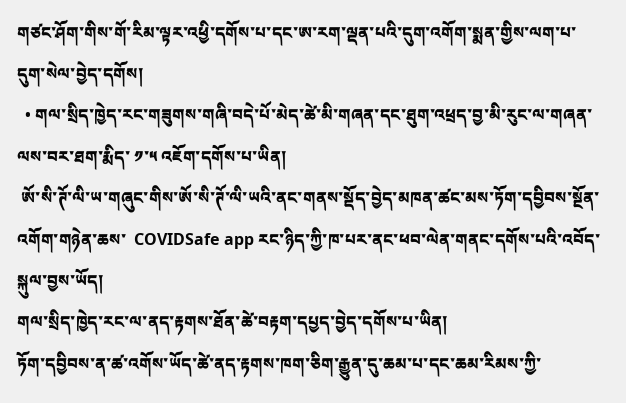གཙང་ཤོག་གིས་གོ་རིམ་ལྟར་འཕྱི་དགོས་པ་དང་ཨ་རག་ལྡན་པའི་དུག་འགོག་སྨན་གྱིས་ལག་པ་དུག་སེལ་བྱེད་དགོས།
  • གལ་སྲིད་ཁྱེད་རང་གཟུགས་གཞི་བདེ་པོ་མེད་ཚེ་མི་གཞན་དང་ཐུག་འཕྲད་བྱ་མི་རུང་ལ་གཞན་ལས་བར་ཐག་རྨིད་ ༡་༥ འཇོག་དགོས་པ་ཡིན།
 ཨོ་སི་ཊོ་ལི་ཡ་གཞུང་གིས་ཨོ་སི་ཊོ་ལི་ཡའི་ནང་གནས་སྡོད་བྱེད་མཁན་ཚང་མས་ཏོག་དབྱིབས་སྔོན་འགོག་གཉེན་ཆས་  COVIDSafe app རང་ཉིད་ཀྱི་ཁ་པར་ནང་ཕབ་ལེན་གནང་དགོས་པའི་འབོད་སྐུལ་བྱས་ཡོད།
གལ་སྲིད་ཁྱེད་རང་ལ་ནད་རྟགས་ཐོན་ཚེ་བརྟག་དཔྱད་བྱེད་དགོས་པ་ཡིན།
ཏོག་དབྱིབས་ན་ཚ་འགོས་ཡོད་ཚེ་ནད་རྟགས་ཁག་ཅིག་རྒྱུན་དུ་ཆམ་པ་དང་ཆམ་རིམས་ཀྱི་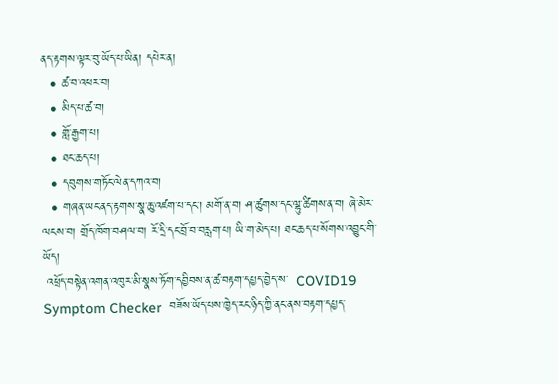ནད་རྟགས་ལྟར་བུ་ཡོད་པ་ཡིན། དཔེར་ན།
  • ཚ་བ་འཕར་བ།
  • མིད་པ་ཚ་བ།
  • གློ་རྒྱག་པ།
  • ཐང་ཆད་པ།
  • དབུགས་གཏོང་ལེན་དཀའ་བ།
  • གཞན་ཡང་ནད་རྟགས་སྣ་ཆུ་འཛག་པ་དང་། མགོ་ན་བ། ཤ་ཚུགས་དང་ལྷུ་ཚིགས་ན་བ། ཞེ་མེར་ལངས་བ། གྲོད་ཁོག་བཤལ་བ། རོ་དྲི་དང་བྲོ་བ་བརླག་པ། ཡི་ག་མེད་པ། ཐང་ཆད་པ་སོགས་འབྱུང་གི་ཡོད།
 འཕྲོད་བསྟེན་འགན་འཁུར་མི་སྣས་ཏོག་དབྱིབས་ན་ཚ་བརྟག་དཔྱད་བྱེད་ས་  COVID19 Symptom Checker  བཟོས་ཡོད་པས་ཁྱེད་རང་ཉིད་ཀྱི་ནང་ནས་བརྟག་དཔྱད་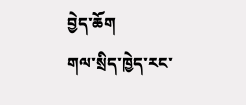བྱེད་ཆོག
གལ་སྲིད་ཁྱེད་རང་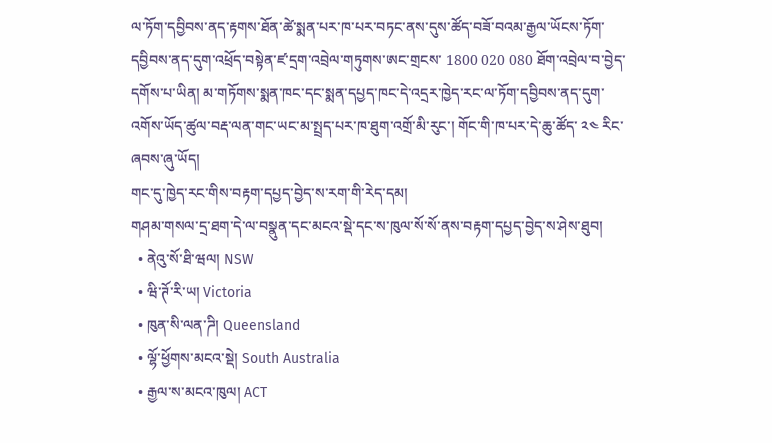ལ་ཏོག་དབྱིབས་ནད་རྟགས་ཐོན་ཚེ་སྨན་པར་ཁ་པར་བཏང་ནས་དུས་ཚོད་བཟོ་བའམ་རྒྱལ་ཡོངས་ཏོག་དབྱིབས་ནད་དུག་འཕྲོད་བསྟེན་ཛ་དྲག་འབྲེལ་གཏུགས་ཨང་གྲངས་ 1800 020 080 ཐོག་འབྲེལ་བ་བྱེད་དགོས་པ་ཡིན། མ་གཏོགས་སྨན་ཁང་དང་སྨན་དཔྱད་ཁང་དེ་འདྲར་ཁྱེད་རང་ལ་ཏོག་དབྱིབས་ནད་དུག་འགོས་ཡོད་ཚུལ་བརྡ་ལན་གང་ཡང་མ་སྤྲད་པར་ཁ་ཐུག་འགྲོ་མི་རུང་། གོང་གི་ཁ་པར་དེ་ཆུ་ཚོད་ ༢༤ རིང་ཞབས་ཞུ་ཡོད།
གང་དུ་ཁྱེད་རང་གིས་བརྟག་དཔྱད་བྱེད་ས་རག་གི་རེད་དམ།
གཤམ་གསལ་དྲ་ཐག་དེ་ལ་བསྣུན་དང་མངའ་སྡེ་དང་ས་ཁུལ་སོ་སོ་ནས་བརྟག་དཔྱད་བྱེད་ས་ཤེས་ཐུབ།
  • ནེའུ་སོ་ཐི་ཝལ། NSW
  • ཝི་ཊོ་རི་ཡ། Victoria
  • ཁུན་སི་ལན་ཌི། Queensland
  • ལྷོ་ཕྱོགས་མངའ་སྡེ། South Australia
  • རྒྱལ་ས་མངའ་ཁུལ། ACT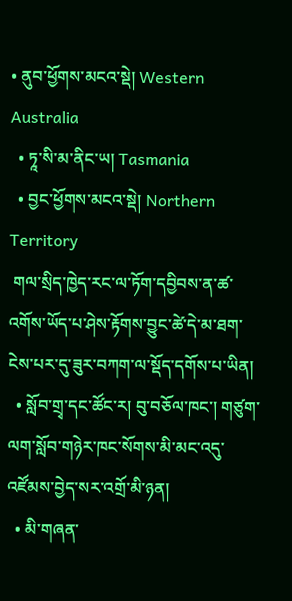• ནུབ་ཕྱོགས་མངའ་སྡེ། Western Australia
  • ཏཱ་སི་མ་ནིང་ཡ། Tasmania
  • བྱང་ཕྱོགས་མངའ་སྡེ། Northern Territory
 གལ་སྲིད་ཁྱེད་རང་ལ་ཏོག་དབྱིབས་ན་ཚ་འགོས་ཡོད་པ་ཤེས་རྟོགས་བྱུང་ཚེ་དེ་མ་ཐག་ངེས་པར་དུ་ཟུར་བཀག་ལ་སྡོད་དགོས་པ་ཡིན།
  • སློབ་གྲྭ་དང་ཚོང་ར། བུ་བཅོལ་ཁང་། གཙུག་ལག་སློབ་གཉེར་ཁང་སོགས་མི་མང་འདུ་འཛོམས་བྱེད་སར་འགྲོ་མི་ཉན།
  • མི་གཞན་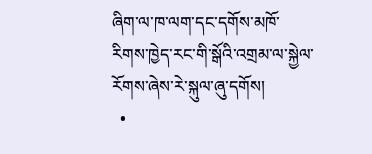ཞིག་ལ་ཁ་ལག་དང་དགོས་མཁོ་རིགས་ཁྱེད་རང་གི་སྒོའི་འགྲམ་ལ་སྐྱེལ་རོགས་ཞེས་རེ་སྐུལ་ཞུ་དགོས།
  •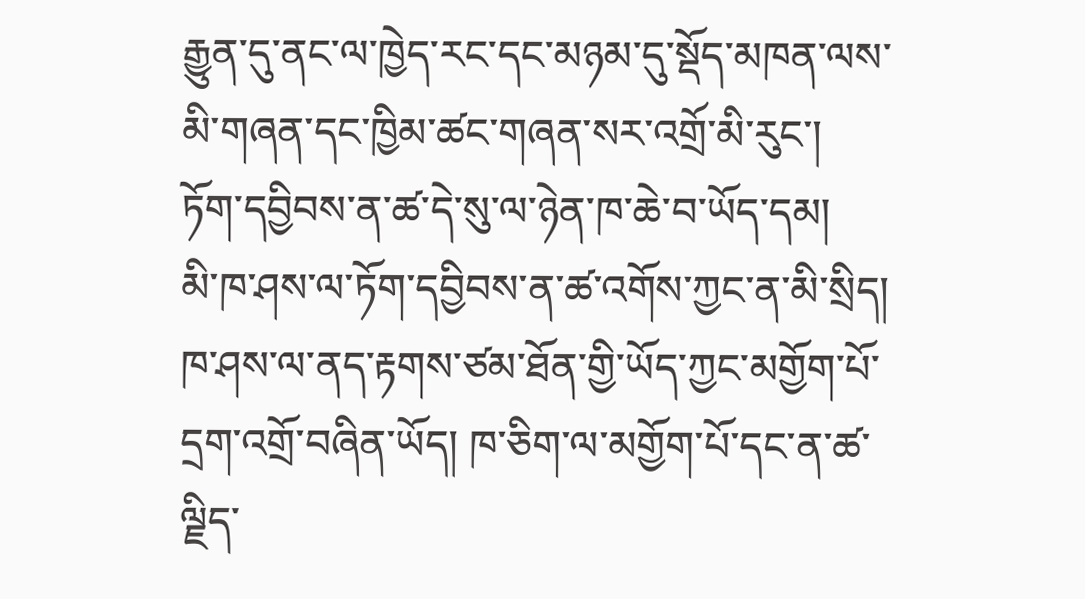རྒྱུན་དུ་ནང་ལ་ཁྱེད་རང་དང་མཉམ་དུ་སྡོད་མཁན་ལས་མི་གཞན་དང་ཁྱིམ་ཚང་གཞན་སར་འགྲོ་མི་རུང་།
ཏོག་དབྱིབས་ན་ཚ་དེ་སུ་ལ་ཉེན་ཁ་ཆེ་བ་ཡོད་དམ།
མི་ཁ་ཤས་ལ་ཏོག་དབྱིབས་ན་ཚ་འགོས་ཀྱང་ན་མི་སྲིད། ཁ་ཤས་ལ་ནད་རྟགས་ཙམ་ཐོན་གྱི་ཡོད་ཀྱང་མགྱོག་པོ་དྲག་འགྲོ་བཞིན་ཡོད། ཁ་ཅིག་ལ་མགྱོག་པོ་དང་ན་ཚ་ལྗིད་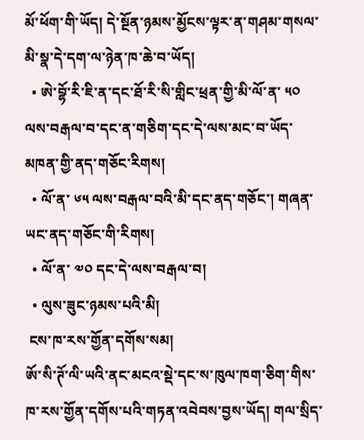མོ་ཕོག་གི་ཡོད། དེ་སྔོན་ཉམས་མྱོངས་ལྟར་ན་གཤམ་གསལ་མི་སྣ་དེ་དག་ལ་ཉེན་ཁ་ཆེ་བ་ཡོད།
  • ཨེ་བྷོ་རི་ཇི་ན་དང་ཐོ་རི་སི་གླིང་ཕྲན་གྱི་མི་ལོ་ན་ ༥༠ ལས་བརྒལ་བ་དང་ན་གཅིག་དང་དེ་ལས་མང་བ་ཡོད་མཁན་གྱི་ནད་གཅོང་རིགས།
  • ལོ་ན་ ༦༥ ལས་བརྒལ་བའི་མི་དང་ནད་གཅོང་། གཞན་ཡང་ནད་གཅོང་གི་རིགས།
  • ལོ་ན་ ༧༠ དང་དེ་ལས་བརྒལ་བ།
  • ལུས་ཟུང་ཉམས་པའི་མི།
 ངས་ཁ་རས་གྱོན་དགོས་སམ།
ཨོ་སི་ཊོ་ལི་ཡའི་ནང་མངའ་སྡེ་དང་ས་ཁུལ་ཁག་ཅིག་གིས་ཁ་རས་གྱོན་དགོས་པའི་གཏན་འབེབས་བྱས་ཡོད། གལ་སྲིད་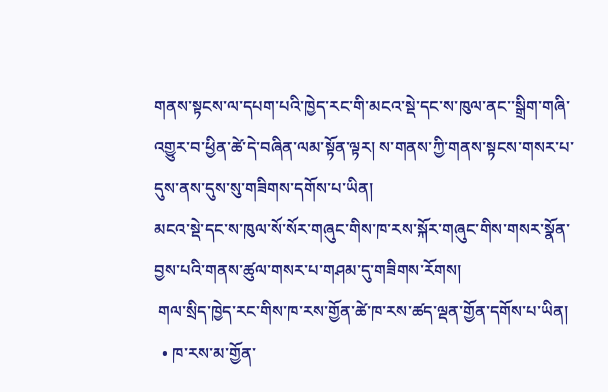གནས་སྟངས་ལ་དཔག་པའི་ཁྱེད་རང་གི་མངའ་སྡེ་དང་ས་ཁུལ་ནང་་སྒྲིག་གཞི་འགྱུར་བ་ཕྱིན་ཚེ་དེ་བཞིན་ལམ་སྟོན་ལྟར། ས་གནས་ཀྱི་གནས་སྟངས་གསར་པ་དུས་ནས་དུས་སུ་གཟིགས་དགོས་པ་ཡིན།
མངའ་སྡེ་དང་ས་ཁུལ་སོ་སོར་གཞུང་གིས་ཁ་རས་སྐོར་གཞུང་གིས་གསར་སྣོན་བྱས་པའི་གནས་ཚུལ་གསར་པ་གཤམ་དུ་གཟིགས་རོགས།
 གལ་སྲིད་ཁྱེད་རང་གིས་ཁ་རས་གྱོན་ཚེ་ཁ་རས་ཚད་ལྡན་གྱོན་དགོས་པ་ཡིན།
  • ཁ་རས་མ་གྱོན་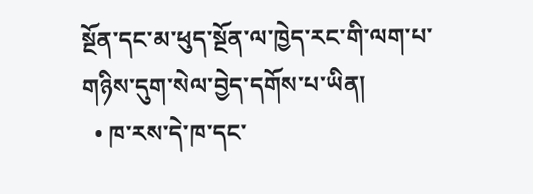སྔོན་དང་མ་ཕུད་སྔོན་ལ་ཁྱེད་རང་གི་ལག་པ་གཉིས་དུག་སེལ་བྱེད་དགོས་པ་ཡིན།
  • ཁ་རས་དེ་ཁ་དང་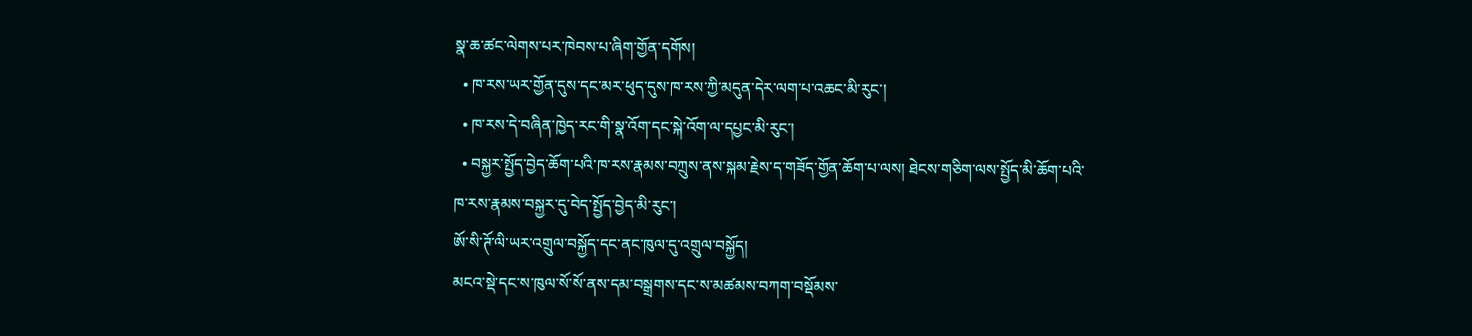སྣ་ཆ་ཚང་ལེགས་པར་ཁེབས་པ་ཞིག་གྱོན་དགོས།
  • ཁ་རས་ཡར་གྱོན་དུས་དང་མར་ཕུད་དུས་ཁ་རས་ཀྱི་མདུན་དེར་ལག་པ་འཆང་མི་རུང་།
  • ཁ་རས་དེ་བཞིན་ཁྱེད་རང་གི་སྣ་འོག་དང་སྐེ་འོག་ལ་དཔྱང་མི་རུང་།
  • བསྐྱར་སྤྱོད་བྱེད་ཆོག་པའི་ཁ་རས་རྣམས་བཀྲུས་ནས་སྐམ་རྗེས་ད་གཟོད་གྱོན་ཆོག་པ་ལས། ཐེངས་གཅིག་ལས་སྤྱོད་མི་ཆོག་པའི་ཁ་རས་རྣམས་བསྐྱར་དུ་བེད་སྤྱོད་བྱེད་མི་རུང་།
ཨོ་སི་ཊོ་ལི་ཡར་འགྲུལ་བསྐྱོད་དང་ནང་ཁུལ་དུ་འགྲུལ་བསྐྱོད།
མངའ་སྡེ་དང་ས་ཁུལ་སོ་སོ་ནས་དམ་བསྒྲགས་དང་ས་མཚམས་བཀག་བསྡོམས་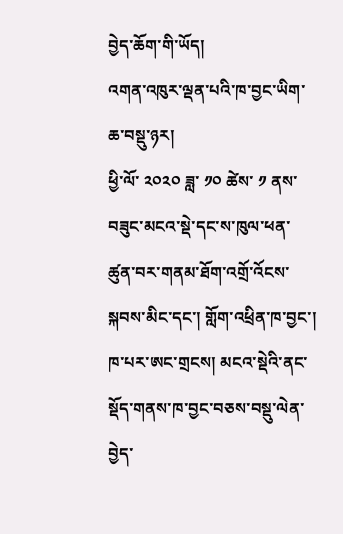བྱེད་ཆོག་གི་ཡོད།
འགན་འཁུར་ལྡན་པའི་ཁ་བྱང་ཡིག་ཆ་བསྡུ་ཉར།
ཕྱི་ལོ་ ༢༠༢༠ ཟླ་ ༡༠ ཚེས་ ༡ ནས་བཟུང་མངའ་སྡེ་དང་ས་ཁུལ་ཕན་ཚུན་བར་གནམ་ཐོག་འགྲོ་འོངས་སྐབས་མིང་དང་། གློག་འཕྲིན་ཁ་བྱང་། ཁ་པར་ཨང་གྲངས། མངའ་སྡེའི་ནང་སྡོད་གནས་ཁ་བྱང་བཅས་བསྡུ་ལེན་བྱེད་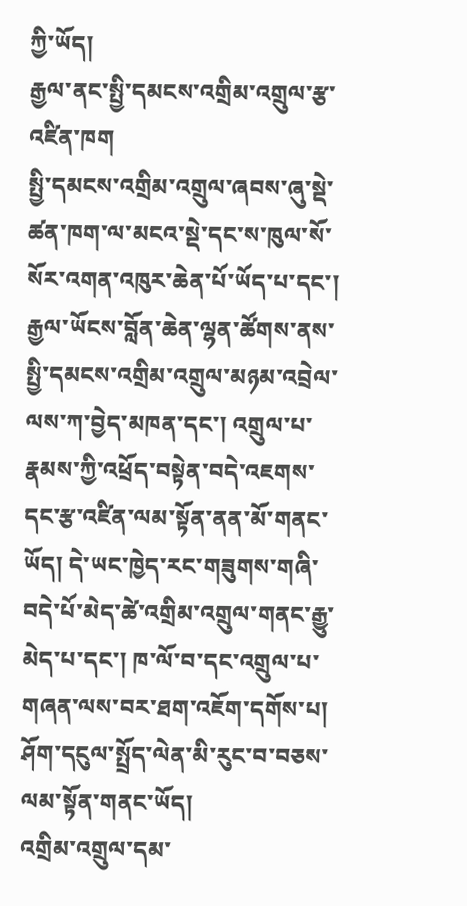ཀྱི་ཡོད།
རྒྱལ་ནང་སྤྱི་དམངས་འགྲིམ་འགྲུལ་རྩ་འཛིན་ཁག
སྤྱི་དམངས་འགྲིམ་འགྲུལ་ཞབས་ཞུ་སྡེ་ཚན་ཁག་ལ་མངའ་སྡེ་དང་ས་ཁུལ་སོ་སོར་འགན་འཁུར་ཆེན་པོ་ཡོད་པ་དང་། རྒྱལ་ཡོངས་བློན་ཆེན་ལྷན་ཚོགས་ནས་སྤྱི་དམངས་འགྲིམ་འགྲུལ་མཉམ་འབྲེལ་ལས་ཀ་བྱེད་མཁན་དང་། འགྲུལ་པ་རྣམས་ཀྱི་འཕྲོད་བསྟེན་བདེ་འཇགས་དང་རྩ་འཛིན་ལམ་སྟོན་ནན་མོ་གནང་ཡོད། དེ་ཡང་ཁྱེད་རང་གཟུགས་གཞི་བདེ་པོ་མེད་ཚེ་འགྲིམ་འགྲུལ་གནང་རྒྱུ་མེད་པ་དང་། ཁ་ལོ་བ་དང་འགྲུལ་པ་གཞན་ལས་བར་ཐག་འཇོག་དགོས་པ། ཤོག་དངུལ་སྤྲོད་ལེན་མི་རུང་བ་བཅས་ལམ་སྟོན་གནང་ཡོད།
འགྲིམ་འགྲུལ་དམ་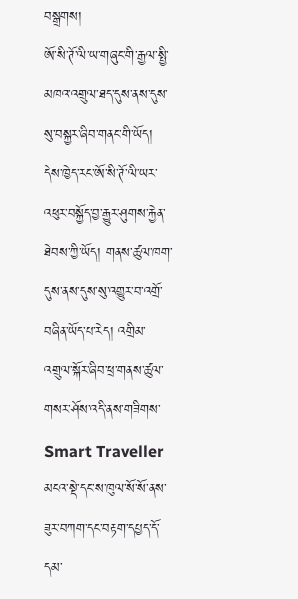བསྒྲགས།
ཨོ་སི་ཊོ་ལི་ཡ་གཞུང་གི་རྒྱལ་སྤྱི་མཁའ་འགྲུལ་ཐད་དུས་ནས་དུས་སུ་བསྐྱར་ཞིབ་གནང་གི་ཡོད། དེས་ཁྱེད་རང་ཨོ་སི་ཊོ་ལི་ཡར་འཕུར་བསྐྱོད་བྱ་རྒྱུར་ཤུགས་རྐྱེན་ཐེབས་ཀྱི་ཡོད། གནས་ཚུལ་ཁག་དུས་ནས་དུས་སུ་འགྱུར་བ་འགྲོ་བཞིན་ཡོད་པ་རེད། འགྲིམ་འགྲུལ་སྐོར་ཞིབ་ཕྲ་གནས་ཚུལ་གསར་ཤོས་འདི་ནས་གཟིགས་  Smart Traveller
མངའ་སྡེ་དང་ས་ཁུལ་སོ་སོ་ནས་ཟུར་བཀག་དང་བརྟག་དཔྱད་དོ་དམ་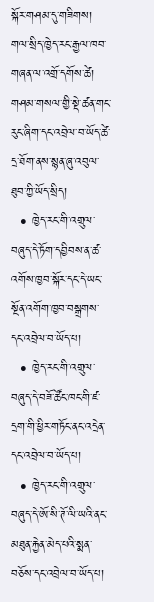སྐོར་གཤམ་དུ་གཟིགས།
གལ་སྲིད་ཁྱེད་རང་རྒྱལ་ཁབ་གཞན་ལ་འགྲོ་དགོས་ཚེ། གཤམ་གསལ་གྱི་སྡེ་ཚན་གང་རུང་ཞིག་དང་འབྲེལ་བ་ཡོད་ཚེ་དྲ་ཐོག་ནས་སྙན་ཞུ་འབུལ་ཐུབ་ཀྱི་ཡོད་སྲིད།
  • ཁྱེད་རང་གི་འགྲུལ་བཞུད་དེ་ཏོག་དབྱིབས་ན་ཚ་འགོས་ཁྱབ་སྐོར་དང་དེ་ཡང་སྔོན་འགོག་ཁྱབ་བསྒྲགས་དང་འབྲེལ་བ་ཡོད་པ།
  • ཁྱེད་རང་གི་འགྲུལ་བཞུད་དེ་བཟོ་ཚོང་ཁང་གི་ཛ་དྲག་གི་ཕྱིར་གཏོང་ནང་འདྲེན་དང་འབྲེལ་བ་ཡོད་པ།
  • ཁྱེད་རང་གི་འགྲུལ་བཞུད་དེ་ཨོ་སི་ཊོ་ལི་ཡའི་ནང་མཐུན་རྐྱེན་མེད་པའི་སྨན་བཅོས་དང་འབྲེལ་བ་ཡོད་པ།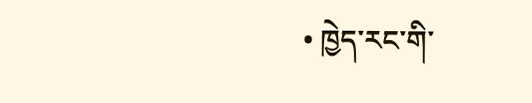• ཁྱེད་རང་གི་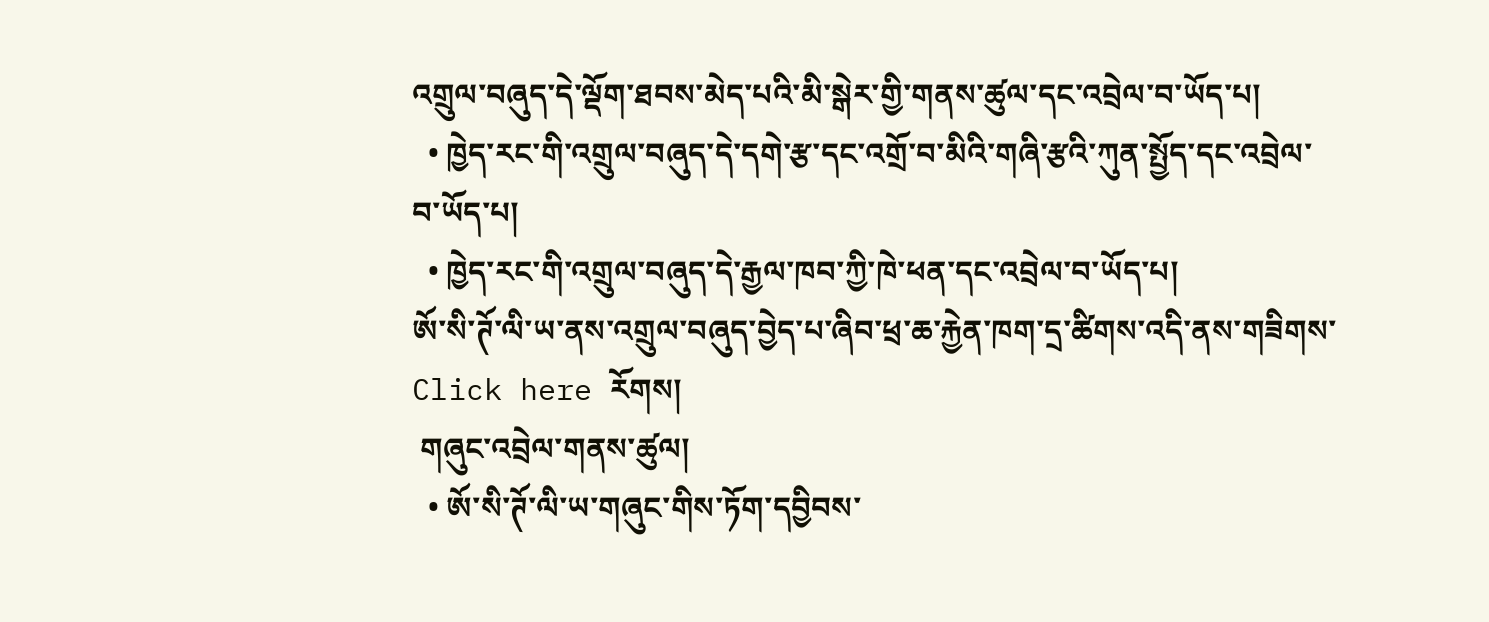འགྲུལ་བཞུད་དེ་ལྡོག་ཐབས་མེད་པའི་མི་སྒེར་གྱི་གནས་ཚུལ་དང་འབྲེལ་བ་ཡོད་པ།
  • ཁྱེད་རང་གི་འགྲུལ་བཞུད་དེ་དགེ་རྩ་དང་འགྲོ་བ་མིའི་གཞི་རྩའི་ཀུན་སྤྱོད་དང་འབྲེལ་བ་ཡོད་པ།
  • ཁྱེད་རང་གི་འགྲུལ་བཞུད་དེ་རྒྱལ་ཁབ་ཀྱི་ཁེ་ཕན་དང་འབྲེལ་བ་ཡོད་པ།
ཨོ་སི་ཊོ་ལི་ཡ་ནས་འགྲུལ་བཞུད་བྱེད་པ་ཞིབ་ཕྲ་ཆ་རྐྱེན་ཁག་དྲ་ཚིགས་འདི་ནས་གཟིགས་ Click here རོགས།
 གཞུང་འབྲེལ་གནས་ཚུལ།
  • ཨོ་སི་ཊོ་ལི་ཡ་གཞུང་གིས་ཏོག་དབྱིབས་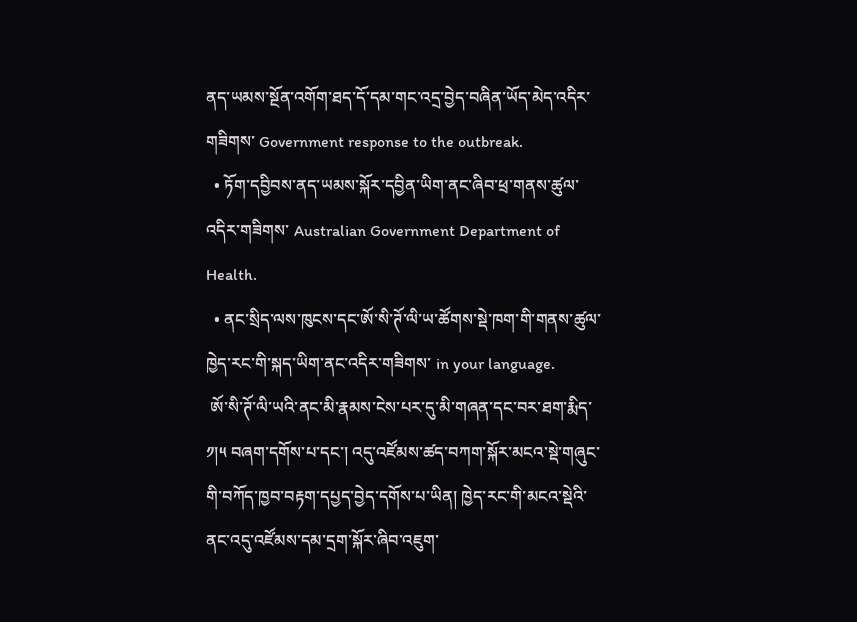ནད་ཡམས་སྔོན་འགོག་ཐད་དོ་དམ་གང་འདྲ་བྱེད་བཞིན་ཡོད་མེད་འདིར་གཟིགས་ Government response to the outbreak.
  • ཏོག་དབྱིབས་ནད་ཡམས་སྐོར་དབྱིན་ཡིག་ནང་ཞིབ་ཕྲ་གནས་ཚུལ་འདིར་གཟིགས་ Australian Government Department of Health.
  • ནང་སྲིད་ལས་ཁུངས་དང་ཨོ་སི་ཊོ་ལི་ཡ་ཚོགས་སྡེ་ཁག་གི་གནས་ཚུལ་ཁྱེད་རང་གི་སྐད་ཡིག་ནང་འདིར་གཟིགས་ in your language.
 ཨོ་སི་ཊོ་ལི་ཡའི་ནང་མི་རྣམས་ངེས་པར་དུ་མི་གཞན་དང་བར་ཐག་རྨིད་ ༡།༥ བཞག་དགོས་པ་དང་། འདུ་འཛོམས་ཚད་བཀག་སྐོར་མངའ་སྡེ་གཞུང་གི་བཀོད་ཁྱབ་བརྟག་དཔྱད་བྱེད་དགོས་པ་ཡིན། ཁྱེད་རང་གི་མངའ་སྡེའི་ནང་འདུ་འཛོམས་དམ་དྲག་སྐོར་ཞིབ་འཇུག་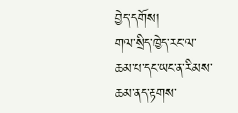བྱེད་དགོས།
གལ་སྲིད་ཁྱེད་རང་ལ་ཆམ་པ་དང་ཡང་ན་རིམས་ཆམ་ནད་རྟགས་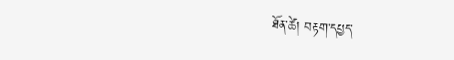ཐོན་ཚེ། བརྟག་དཔྱད་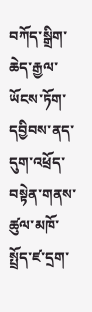བཀོད་སྒྲིག་ཆེད་རྒྱལ་ཡོངས་ཏོག་དབྱིབས་ནད་དུག་འཕྲོད་བསྟེན་གནས་ཚུལ་མཁོ་སྤྲོད་ཛ་དྲག་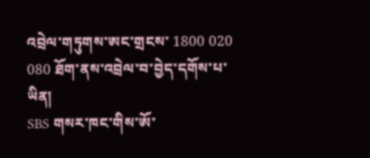འབྲེལ་གཏུགས་ཨང་གྲངས་ 1800 020 080 ཐོག་ནས་འབྲེལ་བ་བྱེད་དགོས་པ་ཡིན།
SBS གསར་ཁང་གིས་ཨོ་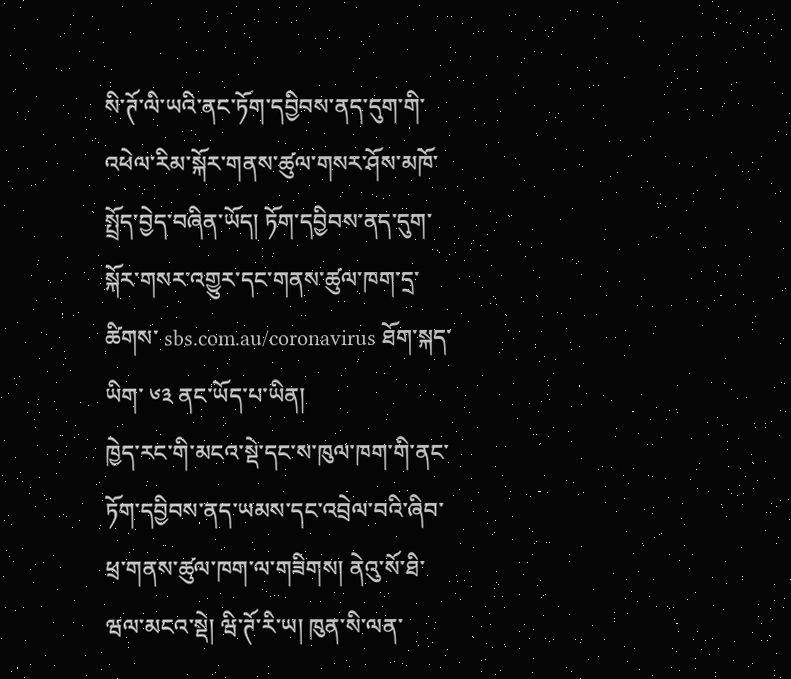སི་ཊོ་ལི་ཡའི་ནང་ཏོག་དབྱིབས་ནད་དུག་གི་འཕེལ་རིམ་སྐོར་གནས་ཚུལ་གསར་ཤོས་མཁོ་སྤྲོད་བྱེད་བཞིན་ཡོད། ཏོག་དབྱིབས་ནད་དུག་སྐོར་གསར་འགྱུར་དང་གནས་ཚུལ་ཁག་དྲ་ཚིགས་ sbs.com.au/coronavirus ཐོག་སྐད་ཡིག་ ༦༣ ནང་ཡོད་པ་ཡིན།
ཁྱེད་རང་གི་མངའ་སྡེ་དང་ས་ཁུལ་ཁག་གི་ནང་ཏོག་དབྱིབས་ནད་ཡམས་དང་འབྲེལ་བའི་ཞིབ་ཕྲ་གནས་ཚུལ་ཁག་ལ་གཟིགས། ནེའུ་སོ་ཐི་ཝལ་མངའ་སྡེ། ཝི་ཊོ་རི་ཡ། ཁུན་སི་ལན་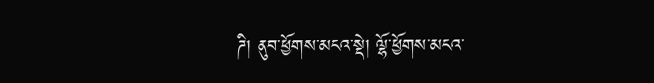ཌི། ནུབ་ཕྱོགས་མངའ་སྡེ། ལྷོ་ཕྱོགས་མངའ་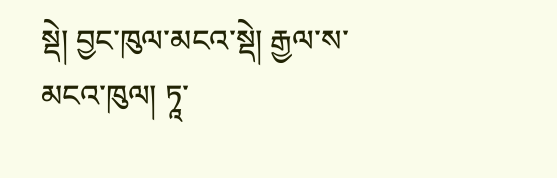སྡེ། བྱང་ཁུལ་མངའ་སྡེ། རྒྱལ་ས་མངའ་ཁུལ། ཏཱ་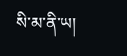སི་མ་ནི་ཡ།